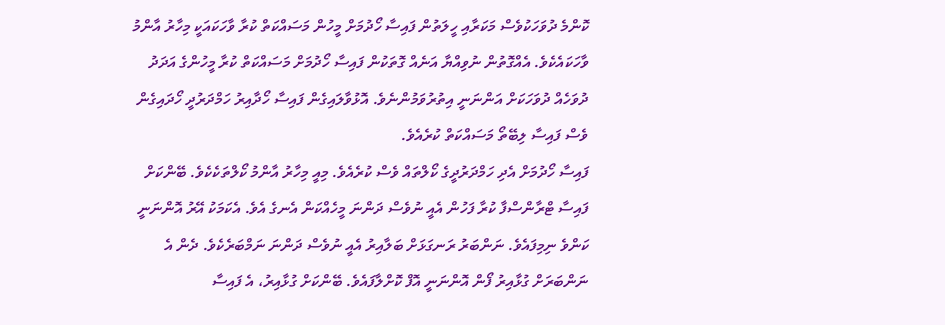ކޮންމެ ދުވަހަކުވެސް މަކަރާއި ހީލަތުން ފައިސާ ހޯދުމަށް މީހުން މަސައްކަތް ކުރާ ވާހަކައަކީ މިހާރު އާންމު ވާހަކައެކެވެ. އެއްގޮތުން ނުވިއްޔާ އަނެއް ގޮތަކުން ފައިސާ ހޯދުމަށް މަސައްކަތް ކުރާ މީހުންގެ އަދަދު ދުވަހެއް ދުވަހަކަށް އަންނަނީ އިތުރުވަމުންނެވެ. އޮޅުވާލައިގެން ފައިސާ ހޯދާއިރު ހަމްދަރުދީ ހޯދައިގެން ވެސް ފައިސާ ލިބޭތޯ މަސައްކަތް ކުރެއެވެ.
ފައިސާ ހޯދުމަށް އެދި ހަމްދަރުދީގެ ކޯލްތައް ވެސް ކުރެއެވެ. މިއީ މިހާރު އާންމު ކޯލްތަކެކެވެ. ބޭންކަށް ފައިސާ ޓްރާންސްފާ ކުރާ ފަހުން އެއީ ނުވެސް ދަންނަ މީހެއްކަން އެނގެ އެވެ. އެކަމަކު އޭރު އޮންނަނީ ކަންވެ ނިމިފައެވެ. ނަންބަރު ރަނގަޅަށް ބަލާއިރު އެއީ ނުވެސް ދަންނަ ނަމްބަރެކެވެ. ދެން އެ ނަންބަރަށް ގުޅާއިރު ފޯން އޮންނަނީ އޮފް ކޮށްލާފައެވެ. ބޭންކަށް ގުޅާއިރު، އެ ފައިސާ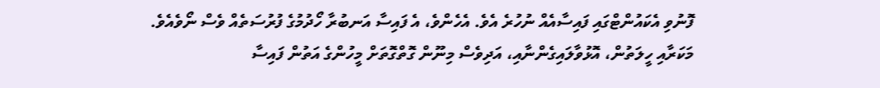ފޮނުވި އެކައުންޓްގައި ފައިސާއެއް ނުހުރެ އެވެ. އެހެންވެ، އެ ފައިސާ އަނބުރާ ހޯދުމުގެ ފުރުސަތެއް ވެސް ނޯވެއެވެ.
މަކަރާއި ހީލަތުން، އޮޅުވާލައިގެންނާއި، އަދިވެސް މިނޫން ގޮތްގޮތަށް މީހުންގެ އަތުން ފައިސާ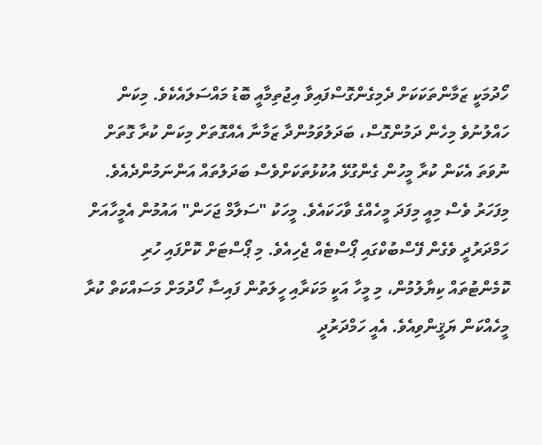ހޯދުމަކީ ޒަމާންތަކަކަށް ދެމިގެންގޮސްފައިވާ އިޖުތިމާއީ ބޮޑު މައްސަލައެކެވެ. މިކަން ހައްލުނުވެ މިހެން ދަމުންގޮސް، ބަދަލުވަމުންދާ ޒަމާނާ އެއްގޮތަށް މިކަން ކުރާ ގޮތަށް ނުވަތަ އެކަން ކުރާ މީހުން ގެންގުޅޭ އުކުޅުތަކަށްވެސް ބަދަލުތައް އަންނަމުންދެއެވެ.
މިފަހަރު ވެސް މިއީ މިފަދަ މީހެއްގެ ވާހަކައެވެ. މީހަކު "ސަލާމް ޖަހަން" އައުމުން އެމީހާއަށް ހަމްދަރުދީ ވެގެން ފޭސްބުކްގައި ޕޯސްޓެއް ޖެހިއެވެ. މި ޕޯސްޓަށް ކޮށްފައި ހުރި ކޮމެންޓުތައް ކިޔާލުމުން، މި މީހާ އަކީ މަކަރާއި ހީލަތުން ފައިސާ ހޯދުމަށް މަސައްކަތް ކުރާ މީހެއްކަން ޔަޤީންވިއެވެ. އެއީ ހަމްދަރުދީ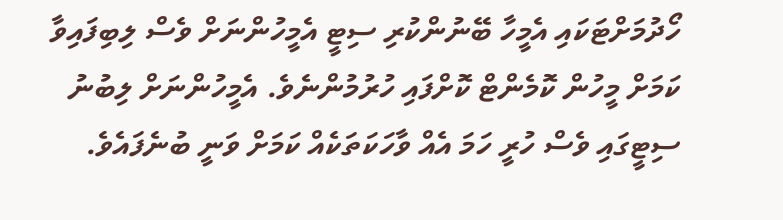ހޯދުމަށްޓަކައި އެމީހާ ބޭނުންކުރި ސިޓީ އެމީހުންނަށް ވެސް ލިބިފައިވާ ކަމަށް މީހުން ކޮމެންޓް ކޮށްފައި ހުރުމުންނެވެ. އެމީހުންނަށް ލިބުނު ސިޓީގައި ވެސް ހުރީ ހަމަ އެއް ވާހަކަތަކެއް ކަމަށް ވަނީ ބުނެފައެވެ.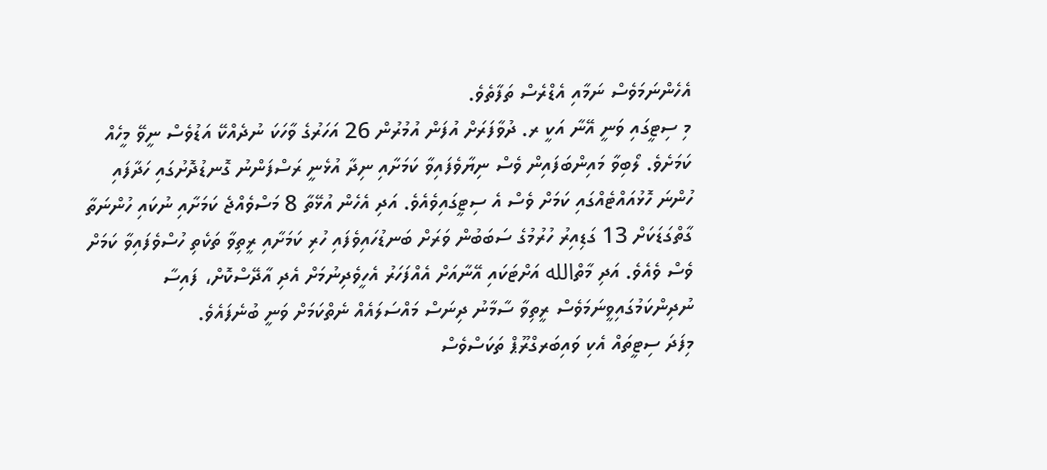އެހެންނަމަވެސް ނަމާއި އެޑްރެސް ތަފާތެވެ.
މި ސިޓީގައި ވަނީ އޭނާ އަކީ ރ. ދުވާފަރަށް އުފަން އުމުރުން 26 އަހަރުގެ ވާހަކަ ނުދެއްކޭ އަޑުވެސް ނީވޭ މީހެއް ކަމަށެވެ. ލޯބިވާ މައިންބަފައިން ވެސް ނިޔާވެފައިވާ ކަމަށާއި ނިދާ އުޅެނީ ރަސްފަންނު ގޮނޑުދޮށުގައި ހަދާފައި ހުންނަ ހޮޅުއައްޓެއްގައި ކަމަށް ވެސް އެ ސިޓީގައިވެއެވެ. އަދި އެހެން އުޅޭތާ 8 މަސްވެއްޖެ ކަމަށާއި ނުކައި ހުންނަތާ ގާތްގަޑަކަށް 13 ގަޑިއިރު ހުރުމުގެ ސަބަބުން ވަރަށް ބަނޑުހައިވެފައި ހުރި ކަމަށާއި ރީތިވާ ތަކެތި ހުސްވެފައިވާ ކަމަށް ވެސް ވެއެވެ. އަދި މާތްالله އަށްޓަކައި އޭނާއަށް އެއްފަހަރު އެހީވެދިނުމަށް އެދި އާދޭސްކޮށް، ފައިސާ ނުދިންކަމުގައިވީނަމަވެސް ރީތިވާ ސާމާނު ދިނަސް މައްސަލައެއް ނެތްކަމަށް ވަނީ ބުނެފައެވެ.
މިފަދަ ސިޓީތައް އެކި ވައިބަރގްރޫޕް ތަކަސްވެސް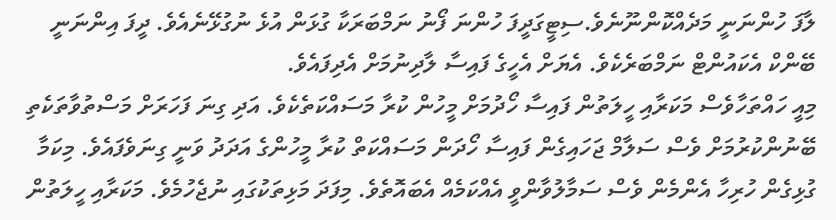ލާފަ ހުންނަނީ މަދެއްކޮންނޫނެވެ.ސިޓީގަދީފަ ހުންނަ ފޯނު ނަމްބަރަކާ ގުޅަން އުޅެ ނުގުޅޭނެއެވެ. ދީފަ އިންނަނީ ބޭންކް އެކައުންޓް ނަމްބަރެކެވެ. އެޔަށް އެހީގެ ފައިސާ ލާދިނުމަށް އެދިފައެވެ.
މިއީ ހައްތަހާވެސް މަކަރާއި ހީލަތުން ފައިސާ ހޯދުމަށް މީހުން ކުރާ މަސައްކަތެކެވެ. އަދި ގިނަ ފަހަރަށް މަސްތުވާތަކެތި ބޭނުންކުރުމަށް ވެސް ސަލާމް ޖަހައިގެން ފައިސާ ހޯދަން މަސައްކަތް ކުރާ މީހުންގެ އަދަދު ވަނީ ގިނަވެފައެވެ. މިކަމާ ގުޅިގެން ހުރިހާ އެންމެން ވެސް ސަމާލުވާންވީ އެއްކަމެއް އެބައޮތެވެ. މިފަދަ މަޅިތަކުގައި ނުޖެހުމެވެ. މަކަރާއި ހީލަތުން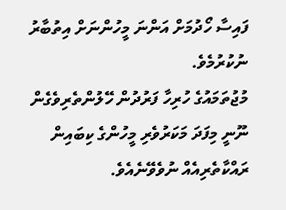ފައިސާ ހޯދުމަށް އަންނަ މީހުންނަށް އިތުބާރު ނުކުރުމެވެ.
މުޖުތަމައުގެ ހުރިހާ ފަރުދުން ހޭލުންތެރިވެގެން ނޫނީ މިފަދަ މަކަރުވެރި މީހުންގެ ކިބައިން ރައްކާތެރިއެއް ނުވެވޭނެއެވެ.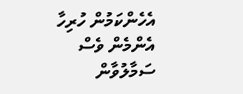އެހެންކަމުން ހުރިހާ އެންމެން ވެސް ސަމާލުވާން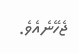ޖެހޭނެއެވެ.